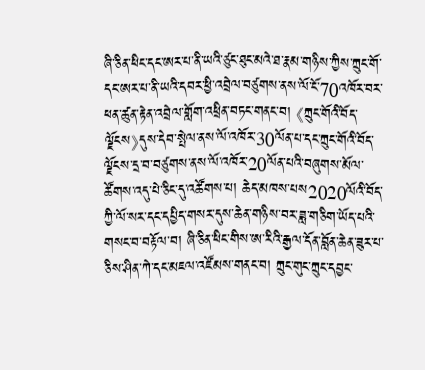ཞི་ཅིན་ཕིང་དང་ཨར་པ་ནི་ཡའི་ཙུང་ཐུང་མའེ་ཐ་རྣམ་གཉིས་ཀྱིས་ཀྲུང་གོ་དང་ཨར་པ་ནི་ཡའི་དབར་ཕྱི་འབྲེལ་བཙུགས་ནས་ལོ་ངོ་70འཁོར་བར་ཕན་ཚུན་རྟེན་འབྲེལ་གློག་འཕྲིན་བཏང་གནང་བ། 《ཀྲུང་གོའི་བོད་ལྗོངས》དུས་དེབ་སྤེལ་ནས་ལོ་འཁོར་30ལོན་པ་དང་ཀྲུང་གོའི་བོད་ལྗོངས་དྲ་བ་བཙུགས་ནས་ལོ་འཁོར་20ལོན་པའི་བཞུགས་མོལ་ཚོགས་འདུ་པེ་ཅིང་དུ་འཚོགས་པ། ཆེད་མཁས་པས2020ལོའི་བོད་ཀྱི་ལོ་སར་དང་དཔྱིད་གསར་དུས་ཆེན་གཉིས་བར་ཟླ་གཅིག་ཡོད་པའི་གསང་བ་བརྟོལ་བ། ཞི་ཅིན་ཕིང་གིས་ཨ་རིའི་རྒྱལ་དོན་བློན་ཆེན་ཟུར་པ་ཅིས་ཤིན་ཀེ་དང་མཇལ་འཛོམས་གནང་བ། ཀྲུང་གུང་ཀྲུང་དབྱང་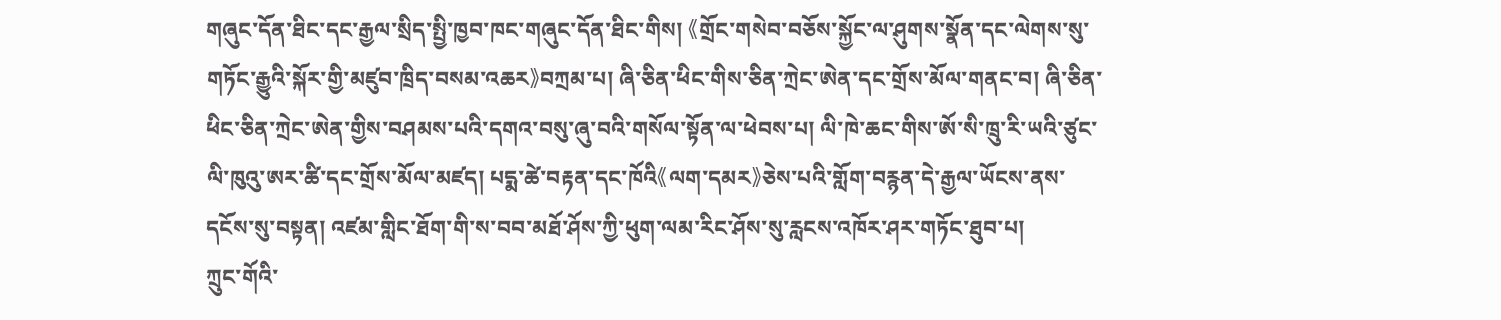གཞུང་དོན་ཐིང་དང་རྒྱལ་སྲིད་སྤྱི་ཁྱབ་ཁང་གཞུང་དོན་ཐིང་གིས། 《གྲོང་གསེབ་བཅོས་སྐྱོང་ལ་ཤུགས་སྣོན་དང་ལེགས་སུ་གཏོང་རྒྱུའི་སྐོར་གྱི་མཛུབ་ཁྲིད་བསམ་འཆར》བཀྲམ་པ། ཞི་ཅིན་ཕིང་གིས་ཅིན་ཀྲེང་ཨེན་དང་གྲོས་མོལ་གནང་བ། ཞི་ཅིན་ཕིང་ཅིན་ཀྲེང་ཨེན་གྱིས་བཤམས་པའི་དགའ་བསུ་ཞུ་བའི་གསོལ་སྟོན་ལ་ཕེབས་པ། ལི་ཁེ་ཆང་གིས་ཨོ་སི་ཁྲུ་རི་ཡའི་ཙུང་ལི་ཁུའུ་ཨར་ཚི་དང་གྲོས་མོལ་མཛད། པདྨ་ཚེ་བརྟན་དང་ཁོའི《ལག་དམར》ཅེས་པའི་གློག་བརྙན་དེ་རྒྱལ་ཡོངས་ནས་དངོས་སུ་བསྟན། འཛམ་གླིང་ཐོག་གི་ས་བབ་མཐོ་ཤོས་ཀྱི་ཕུག་ལམ་རིང་ཤོས་སུ་རླངས་འཁོར་ཤར་གཏོང་ཐུབ་པ།
ཀྲུང་གོའི་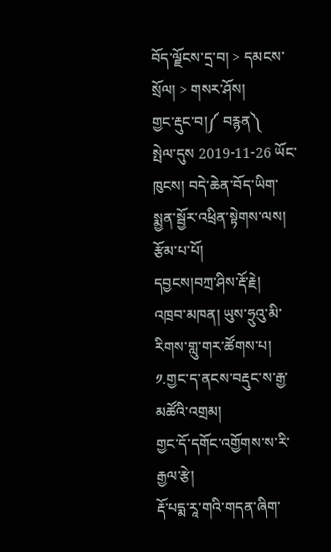བོད་ལྗོངས་དྲ་བ། > དམངས་སྲོལ། > གསར་ཤོས།
གྱང་རྡུང་བ།༼ བརྙན༽
སྤེལ་དུས 2019-11-26 ཡོང་ཁུངས། བདེ་ཆེན་བོད་ཡིག་སྨྱན་སྦྱོར་འཕྲིན་སྟེགས་ལས། རྩོམ་པ་པོ།
དབྱངས།བཀྲ་ཤིས་རྡོ་རྗེ།
འཁྲབ་མཁན། ཡུས་ཧྲུའུ་མི་རིགས་གླུ་གར་ཚོགས་པ།
༡.གྱང་ད་ནངས་བརྡུང་ས་རྒྱ་མཚོའི་འགྲམ།
གྱང་དོ་དགོང་འགྱོགས་ས་རི་རྒྱལ་རྩེ།
རྡོ་པདྨ་རཱ་གའི་གདན་ཞིག་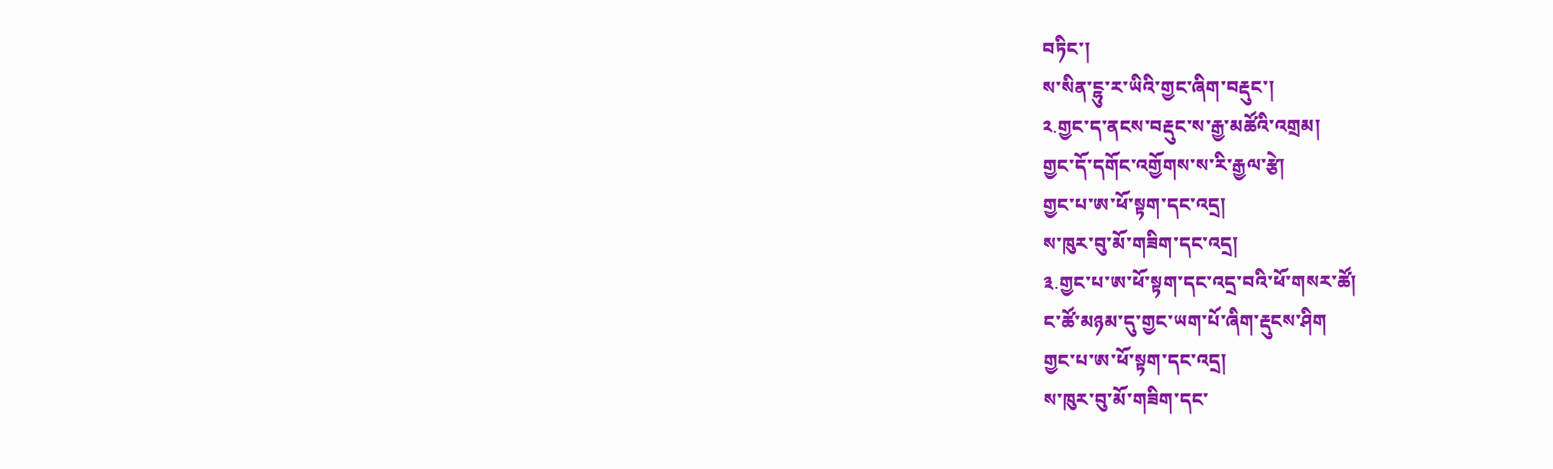བཏིང་།
ས་སིན་ངྷུ་ར་ཡིའི་གྱང་ཞིག་བརྡུང་།
༢.གྱང་ད་ནངས་བརྡུང་ས་རྒྱ་མཚོའི་འགྲམ།
གྱང་དོ་དགོང་འགྱོགས་ས་རི་རྒྱལ་རྩེ།
གྱང་པ་ཨ་ཕོ་སྟག་དང་འདྲ།
ས་ཁུར་བུ་མོ་གཟིག་དང་འདྲ།
༣.གྱང་པ་ཨ་ཕོ་སྟག་དང་འདྲ་བའི་ཕོ་གསར་ཚོ།
ང་ཚོ་མཉམ་དུ་གྱང་ཡག་པོ་ཞིག་རྡུངས་ཤིག
གྱང་པ་ཨ་ཕོ་སྟག་དང་འདྲ།
ས་ཁུར་བུ་མོ་གཟིག་དང་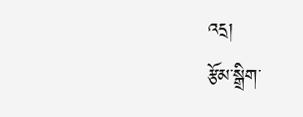འདྲ།
རྩོམ་སྒྲིག་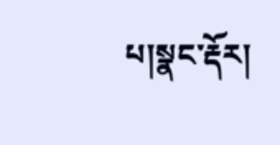པ།སྣང་རྡོར།